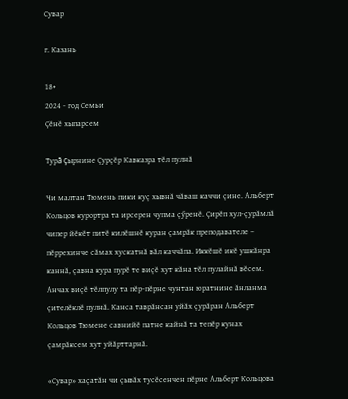Сувар

г. Казань

18+
2024 - год Семьи
Çӗнӗ хыпарсем

Турă çырнине Çурçӗр Кавказра тӗл пулнă

Чи малтан Тюмень пики куç хывнă чăваш каччи çине. Альберт Кольцов курортра та ирсерен чупма çӳренӗ. Çирӗп хул-çурăмлă чипер йӗкӗт питӗ килӗшнӗ куран çамрăк преподавателе – пӗррехинче сăмах хускатнă вăл каччăпа. Иккӗшӗ икӗ ушкăнра каннă, çавна кура пурӗ те виçӗ хут кăна тӗл пулайнă вӗсем. Анчах виçӗ тӗлпулу та пӗр-пӗрне чунтан юратнине ăнланма çителӗклӗ пулнă. Канса таврăнсан уйăх çурăран Альберт Кольцов Тюмене савнийӗ патне кайнă та тепӗр кунах çамрăксем хут уйăрттарнă.

«Сувар» хаçатăн чи çывăх тусӗсенчен пӗрне Альберт Кольцова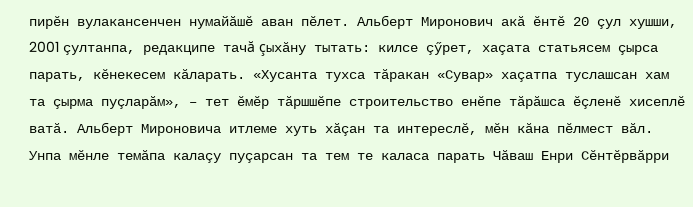пирӗн вулакансенчен нумайăшӗ аван пӗлет. Альберт Миронович акă ӗнтӗ 20 çул хушши, 2001 çултанпа, редакципе тачă çыхăну тытать: килсе çӳрет, хаçата статьясем çырса парать, кӗнекесем кăларать. «Хусанта тухса тăракан «Сувар» хаçатпа туслашсан хам та çырма пуçларăм», – тет ӗмӗр тăршшӗпе строительство енӗпе тăрăшса ӗçленӗ хисеплӗ ватă. Альберт Мироновича итлеме хуть хăçан та интереслӗ, мӗн кăна пӗлмест вăл. Унпа мӗнле темăпа калаçу пуçарсан та тем те каласа парать Чăваш Енри Сӗнтӗрвăрри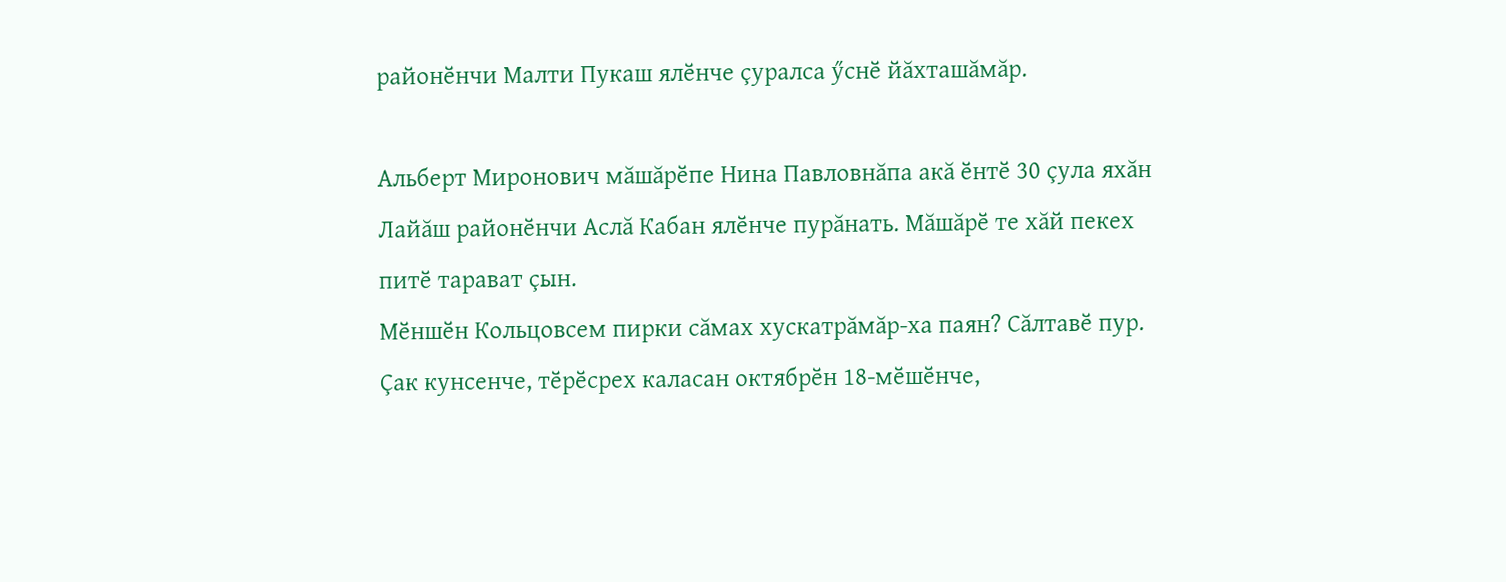районӗнчи Малти Пукаш ялӗнче çуралса ӳснӗ йăхташăмăр.

Альберт Миронович мăшăрӗпе Нина Павловнăпа акă ӗнтӗ 30 çула яхăн Лайăш районӗнчи Аслă Кабан ялӗнче пурăнать. Мăшăрӗ те хăй пекех питӗ тарават çын.
Мӗншӗн Кольцовсем пирки сăмах хускатрăмăр-ха паян? Сăлтавӗ пур. Çак кунсенче, тӗрӗсрех каласан октябрӗн 18-мӗшӗнче,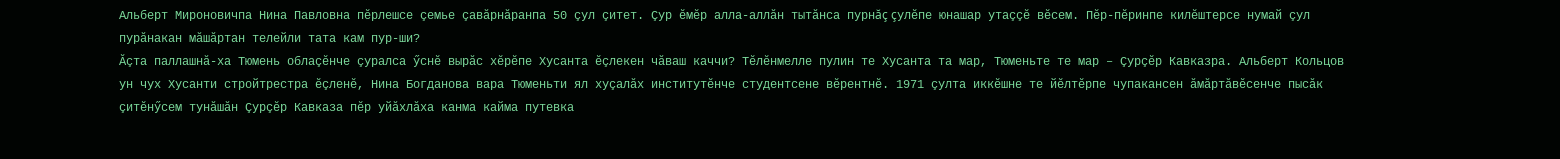Альберт Мироновичпа Нина Павловна пӗрлешсе çемье çавăрнăранпа 50 çул çитет. Çур ӗмӗр алла-аллăн тытăнса пурнăç çулӗпе юнашар утаççӗ вӗсем. Пӗр-пӗринпе килӗштерсе нумай çул пурăнакан мăшăртан телейли тата кам пур-ши?
Ăçта паллашнă-ха Тюмень облаçӗнче çуралса ӳснӗ вырăс хӗрӗпе Хусанта ӗçлекен чăваш каччи? Тӗлӗнмелле пулин те Хусанта та мар, Тюменьте те мар – Çурçӗр Кавказра. Альберт Кольцов ун чух Хусанти стройтрестра ӗçленӗ, Нина Богданова вара Тюменьти ял хуçалăх институтӗнче студентсене вӗрентнӗ. 1971 çулта иккӗшне те йӗлтӗрпе чупакансен ăмăртăвӗсенче пысăк çитӗнӳсем тунăшăн Çурçӗр Кавказа пӗр уйăхлăха канма кайма путевка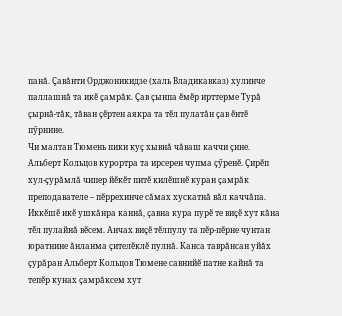панă. Çавăнти Орджоникидзе (халь Владикавказ) хулинче паллашнă та икӗ çамрăк. Çав çынпа ӗмӗр ирттерме Турă çырнă-тăк, тăван çӗртен аякра та тӗл пулатăн çав ӗнтӗ пӳрнине.
Чи малтан Тюмень пики куç хывнă чăваш каччи çине. Альберт Кольцов курортра та ирсерен чупма çӳренӗ. Çирӗп хул-çурăмлă чипер йӗкӗт питӗ килӗшнӗ куран çамрăк преподавателе – пӗррехинче сăмах хускатнă вăл каччăпа. Иккӗшӗ икӗ ушкăнра каннă, çавна кура пурӗ те виçӗ хут кăна тӗл пулайнă вӗсем. Анчах виçӗ тӗлпулу та пӗр-пӗрне чунтан юратнине ăнланма çителӗклӗ пулнă. Канса таврăнсан уйăх çурăран Альберт Кольцов Тюмене савнийӗ патне кайнă та тепӗр кунах çамрăксем хут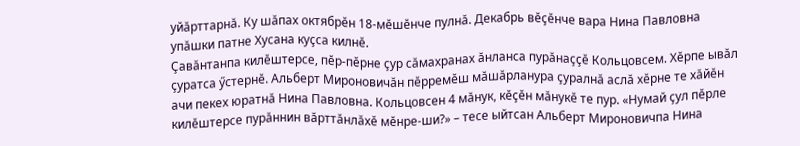уйăрттарнă. Ку шăпах октябрӗн 18-мӗшӗнче пулнă. Декабрь вӗçӗнче вара Нина Павловна упăшки патне Хусана куçса килнӗ.
Çавăнтанпа килӗштерсе, пӗр-пӗрне çур сăмахранах ăнланса пурăнаççӗ Кольцовсем. Хӗрпе ывăл çуратса ӳстернӗ. Альберт Мироновичăн пӗрремӗш мăшăрланура çуралнă аслă хӗрне те хăйӗн ачи пекех юратнă Нина Павловна. Кольцовсен 4 мăнук, кӗçӗн мăнукӗ те пур. «Нумай çул пӗрле килӗштерсе пурăннин вăрттăнлăхӗ мӗнре-ши?» – тесе ыйтсан Альберт Мироновичпа Нина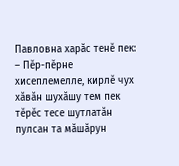Павловна харăс тенӗ пек:
– Пӗр-пӗрне хисеплемелле, кирлӗ чух хăвăн шухăшу тем пек тӗрӗс тесе шутлатăн пулсан та мăшăрун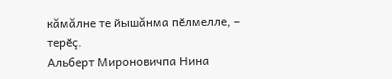кăмăлне те йышăнма пӗлмелле, – терӗç.
Альберт Мироновичпа Нина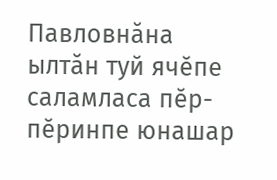Павловнăна ылтăн туй ячӗпе саламласа пӗр-пӗринпе юнашар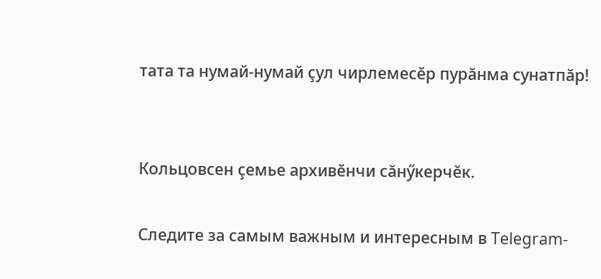тата та нумай-нумай çул чирлемесӗр пурăнма сунатпăр!


Кольцовсен çемье архивӗнчи сăнӳкерчӗк.

Следите за самым важным и интересным в Telegram-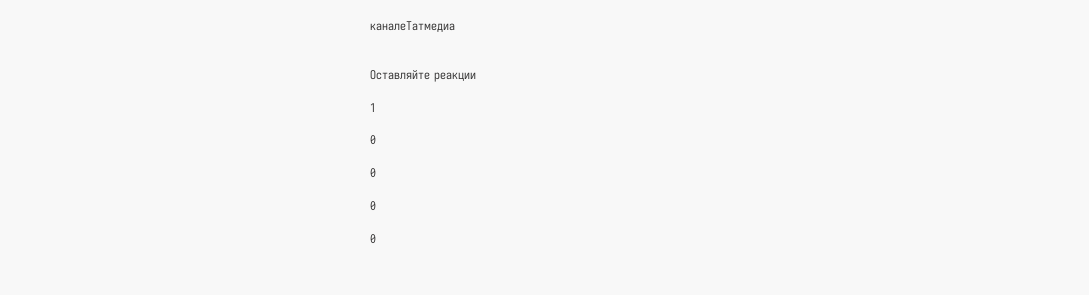каналеТатмедиа


Оставляйте реакции

1

0

0

0

0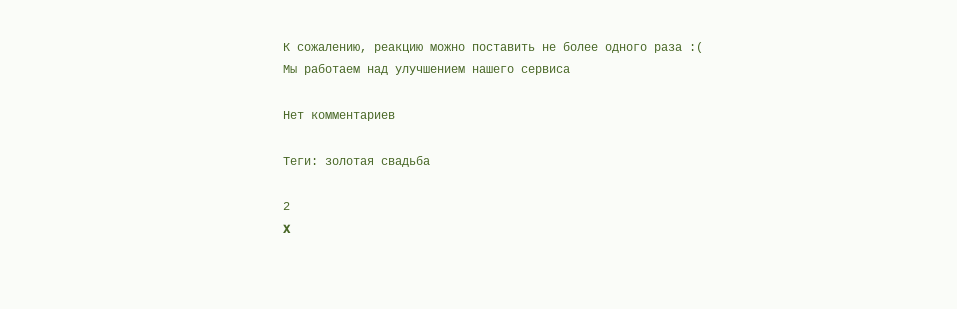К сожалению, реакцию можно поставить не более одного раза :(
Мы работаем над улучшением нашего сервиса

Нет комментариев

Теги: золотая свадьба

2
X